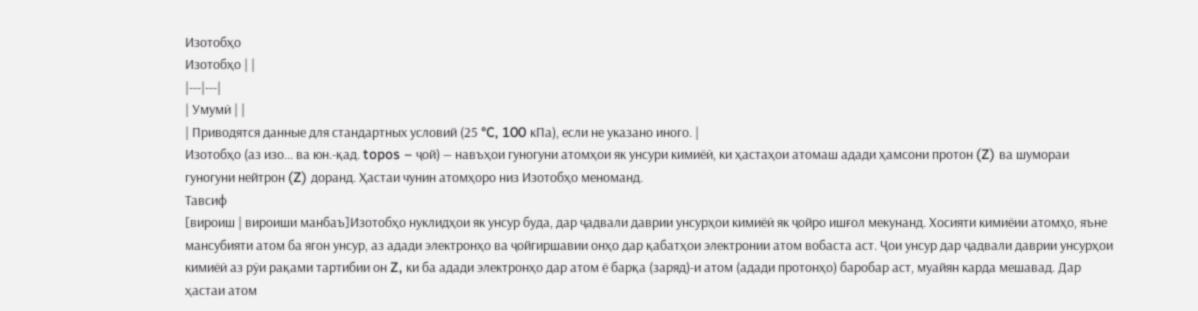Изотобҳо
Изотобҳо | |
|---|---|
| Умумӣ | |
| Приводятся данные для стандартных условий (25 °C, 100 кПа), если не указано иного. |
Изотобҳо (аз изо... ва юн.-қад. topos – ҷой) — навъҳои гуногуни атомҳои як унсури кимиёӣ, ки ҳастаҳои атомаш адади ҳамсони протон (Z) ва шумораи гуногуни нейтрон (Z) доранд. Ҳастаи чунин атомҳоро низ Изотобҳо меноманд.
Тавсиф
[вироиш | вироиши манбаъ]Изотобҳо нуклидҳои як унсур буда, дар ҷадвали даврии унсурҳои кимиёӣ як ҷойро ишғол мекунанд. Хосияти кимиёии атомҳо, яъне мансубияти атом ба ягон унсур, аз адади электронҳо ва ҷойгиршавии онҳо дар қабатҳои электронии атом вобаста аст. Ҷои унсур дар ҷадвали даврии унсурҳои кимиёӣ аз рӯи рақами тартибии он Z, ки ба адади электронҳо дар атом ё барқа (заряд)-и атом (адади протонҳо) баробар аст, муайян карда мешавад. Дар ҳастаи атом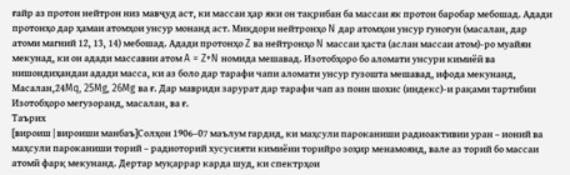ғайр аз протон нейтрон низ мавҷуд аст, ки массаи ҳар яки он тақрибан ба массаи як протон баробар мебошад. Адади протонҳо дар ҳамаи атомҳои унсур монанд аст. Миқдори нейтронҳо N дар атомҳои унсур гуногун (масалан, дар атоми магний 12, 13, 14) мебошад. Адади протонҳо Z ва нейтронҳо N массаи ҳаста (аслан массаи атом)-ро муайян мекунад, ки он адади массавии атом A = Z+N номида мешавад. Изотобҳоро бо аломати унсури кимиёӣ ва нишондиҳандаи адади масса, ки аз боло дар тарафи чапи аломати унсур гузошта мешавад, ифода мекунанд, Масалан,24Mq, 25Mg, 26Mg ва ғ. Дар мавриди зарурат дар тарафи чап аз поин шохис (индекс)-и рақами тартибии Изотобҳоро мегузоранд, масалан, ва ғ.
Таърих
[вироиш | вироиши манбаъ]Солҳои 1906–07 маълум гардид, ки маҳсули пароканиши радиоактивии уран – ионий ва маҳсули пароканиши торий – радиоторий хусусияти кимиёии торийро зоҳир менамоянд, вале аз торий бо массаи атомӣ фарқ мекунанд. Дертар муқаррар карда шуд, ки спектрҳои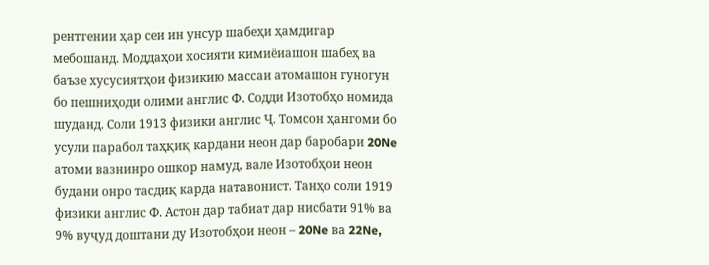рентгении ҳар сеи ин унсур шабеҳи ҳамдигар мебошанд. Моддаҳои хосияти кимиёиашон шабеҳ ва баъзе хусусиятҳои физикию массаи атомашон гуногун бо пешниҳоди олими англис Ф. Содди Изотобҳо номида шуданд. Соли 1913 физики англис Ҷ. Томсон ҳангоми бо усули парабол таҳқиқ кардани неон дар баробари 20Ne атоми вазнинро ошкор намуд, вале Изотобҳои неон будани онро тасдиқ карда натавонист. Танҳо соли 1919 физики англис Ф. Астон дар табиат дар нисбати 91% ва 9% вуҷуд доштани ду Изотобҳои неон – 20Ne ва 22Ne,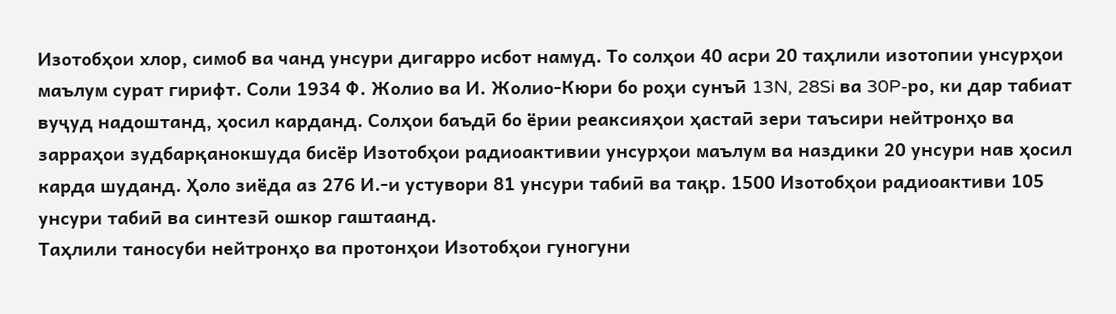Изотобҳои хлор, симоб ва чанд унсури дигарро исбот намуд. То солҳои 40 асри 20 таҳлили изотопии унсурҳои маълум сурат гирифт. Соли 1934 Ф. Жолио ва И. Жолио-Кюри бо роҳи сунъӣ 13N, 28Si ва 30P-ро, ки дар табиат вуҷуд надоштанд, ҳосил карданд. Солҳои баъдӣ бо ёрии реаксияҳои ҳастаӣ зери таъсири нейтронҳо ва зарраҳои зудбарқанокшуда бисёр Изотобҳои радиоактивии унсурҳои маълум ва наздики 20 унсури нав ҳосил карда шуданд. Ҳоло зиёда аз 276 И.-и устувори 81 унсури табиӣ ва тақр. 1500 Изотобҳои радиоактиви 105 унсури табиӣ ва синтезӣ ошкор гаштаанд.
Таҳлили таносуби нейтронҳо ва протонҳои Изотобҳои гуногуни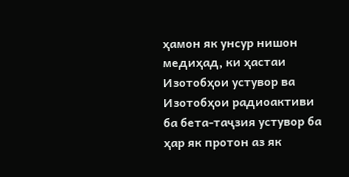ҳамон як унсур нишон медиҳад, ки ҳастаи Изотобҳои устувор ва Изотобҳои радиоактиви ба бета-таҷзия устувор ба ҳар як протон аз як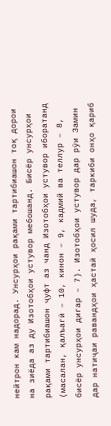нейтрон кам надорад. Унсурҳои рақами тартибиашон тоқ дорои на зиёда аз ду Изотобҳои устувор мебошанд. Бисёр унсурҳои рақами тартибиашон ҷуфт аз чанд Изотобҳои устувор иборатанд (масалан, қалъагӣ – 10, кинон – 9, кадмий ва теллур – 8, бисёр унсурҳои дигар – 7). Изотобҳои устувор дар рӯи Замин дар натиҷаи равандҳои ҳастаӣ ҳосил шуда, таркиби онҳо қариб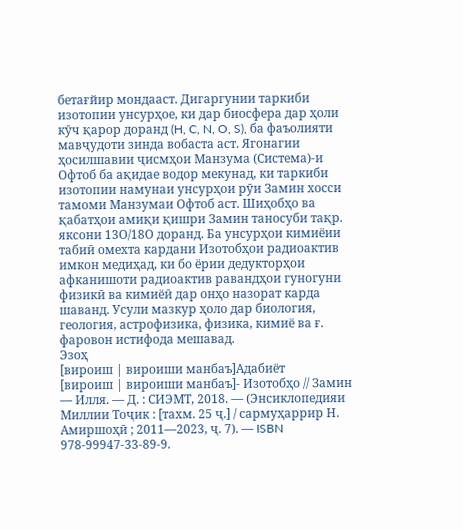бетағйир мондааст. Дигаргунии таркиби изотопии унсурҳое, ки дар биосфера дар ҳоли кӯч қарор доранд (H, C, N, O, S), ба фаъолияти мавҷудоти зинда вобаста аст. Ягонагии ҳосилшавии ҷисмҳои Манзума (Система)-и Офтоб ба ақидае водор мекунад, ки таркиби изотопии намунаи унсурҳои рӯи Замин хосси тамоми Манзумаи Офтоб аст. Шиҳобҳо ва қабатҳои амиқи қишри Замин таносуби тақр. яксони 13О/18О доранд. Ба унсурҳои кимиёии табиӣ омехта кардани Изотобҳои радиоактив имкон медиҳад, ки бо ёрии дедукторҳои афканишоти радиоактив равандҳои гуногуни физикӣ ва кимиёӣ дар онҳо назорат карда шаванд. Усули мазкур ҳоло дар биология, геология, астрофизика, физика, кимиё ва ғ. фаровон истифода мешавад.
Эзоҳ
[вироиш | вироиши манбаъ]Адабиёт
[вироиш | вироиши манбаъ]- Изотобҳо // Замин — Илля. — Д. : СИЭМТ, 2018. — (Энсиклопедияи Миллии Тоҷик : [тахм. 25 ҷ.] / сармуҳаррир Н. Амиршоҳӣ ; 2011—2023, ҷ. 7). — ISBN 978-99947-33-89-9.